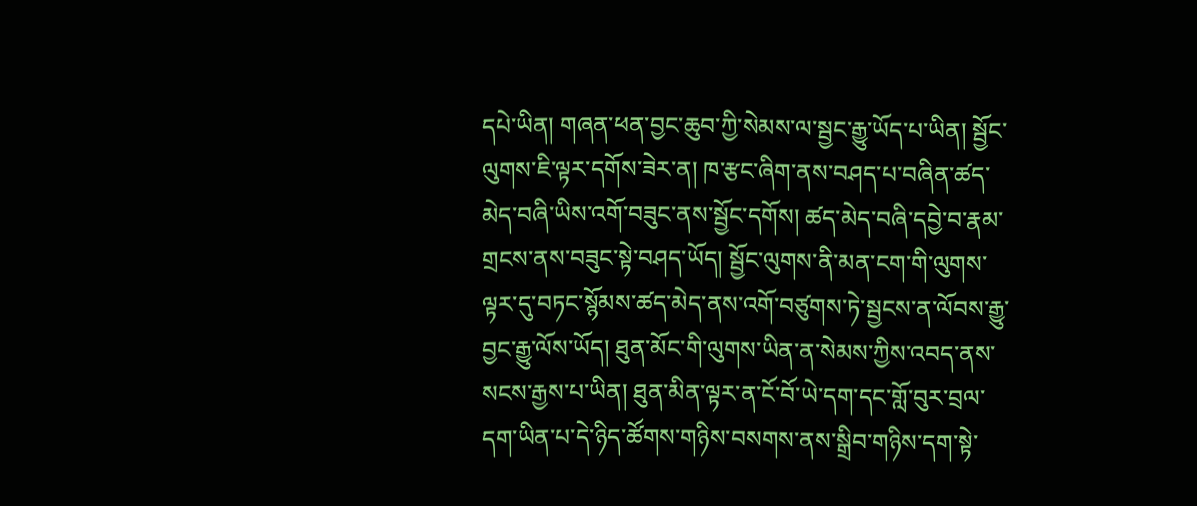དཔེ་ཡིན། གཞན་ཕན་བྱང་ཆུབ་ཀྱི་སེམས་ལ་སྦྱང་རྒྱུ་ཡོད་པ་ཡིན། སྦྱོང་ལུགས་ཇི་ལྟར་དགོས་ཟེར་ན། ཁ་རྩང་ཞིག་ནས་བཤད་པ་བཞིན་ཚད་མེད་བཞི་ཡིས་འགོ་བཟུང་ནས་སྦྱོང་དགོས། ཚད་མེད་བཞི་དབྱེ་བ་རྣམ་གྲངས་ནས་བཟུང་སྟེ་བཤད་ཡོད། སྦྱོང་ལུགས་ནི་མན་ངག་གི་ལུགས་ལྟར་དུ་བཏང་སྙོམས་ཚད་མེད་ནས་འགོ་བཙུགས་ཏེ་སྦྱངས་ན་ལོབས་རྒྱུ་བྱང་རྒྱུ་ལོས་ཡོད། ཐུན་མོང་གི་ལུགས་ཡིན་ན་སེམས་ཀྱིས་འབད་ནས་སངས་རྒྱས་པ་ཡིན། ཐུན་མིན་ལྟར་ན་ངོ་བོ་ཡེ་དག་དང་གློ་བུར་བྲལ་དག་ཡིན་པ་དེ་ཉིད་ཚོགས་གཉིས་བསགས་ནས་སྒྲིབ་གཉིས་དག་སྟེ་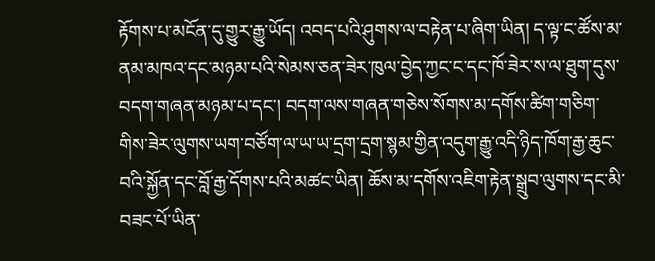རྟོགས་པ་མངོན་དུ་གྱུར་རྒྱུ་ཡོད། འབད་པའི་ཤུགས་ལ་བརྟེན་པ་ཞིག་ཡིན། ད་ལྟ་ང་ཚོས་མ་ནམ་མཁའ་དང་མཉམ་པའི་སེམས་ཅན་ཟེར་ཁུལ་བྱེད་ཀྱང་ང་དང་ཁོ་ཟེར་ས་ལ་ཐུག་དུས་བདག་གཞན་མཉམ་པ་དང་། བདག་ལས་གཞན་གཅེས་སོགས་མ་དགོས་ཚིག་གཅིག་གིས་ཟེར་ལུགས་ཡག་བཙོག་ལ་ཡ་ཡ་དྲག་དྲག་སྙམ་གྱིན་འདུག་རྒྱུ་འདི་ཉིད་ཁོག་རྒྱ་ཆུང་བའི་སྐྱོན་དང་བློ་རྒྱ་དོགས་པའི་མཚང་ཡིན། ཆོས་མ་དགོས་འཇིག་རྟེན་སྒྲུབ་ལུགས་དང་མི་བཟང་པོ་ཡིན་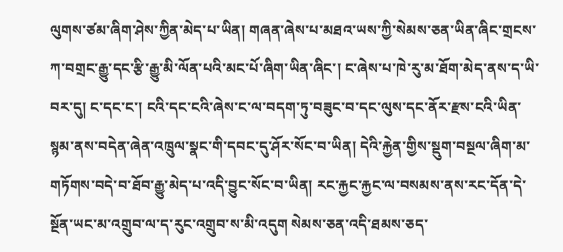ལུགས་ཙམ་ཞིག་ཤེས་ཀྱིན་མེད་པ་ཡིན། གཞན་ཞེས་པ་མཐའ་ཡས་ཀྱི་སེམས་ཅན་ཡིན་ཞིང་གྲངས་ཀ་བགྲང་རྒྱུ་དང་རྩི་རྒྱུ་མི་ལོན་པའི་མང་པོ་ཞིག་ཡིན་ཞིང་། ང་ཞེས་པ་ཁེ་རུ་མ་ཐོག་མེད་ནས་ད་ཡི་བར་དུ། ང་དང་ང་། ངའི་དང་ངའི་ཞེས་ང་ལ་བདག་ཏུ་བཟུང་བ་དང་ལུས་དང་ནོར་རྫས་ངའི་ཡིན་སྙམ་ནས་བདེན་ཞེན་འཁྲུལ་སྣང་གི་དབང་དུ་ཤོར་སོང་བ་ཡིན། དེའི་རྐྱེན་གྱིས་སྡུག་བསྔལ་ཞིག་མ་གཏོགས་བདེ་བ་ཐོབ་རྒྱུ་མེད་པ་འདི་བྱུང་སོང་བ་ཡིན། རང་རྐྱང་རྐྱང་ལ་བསམས་ནས་རང་དོན་དེ་སྔོན་ཡང་མ་འགྲུབ་ལ་ད་རུང་འགྲུབ་ས་མི་འདུག སེམས་ཅན་འདི་ཐམས་ཅད་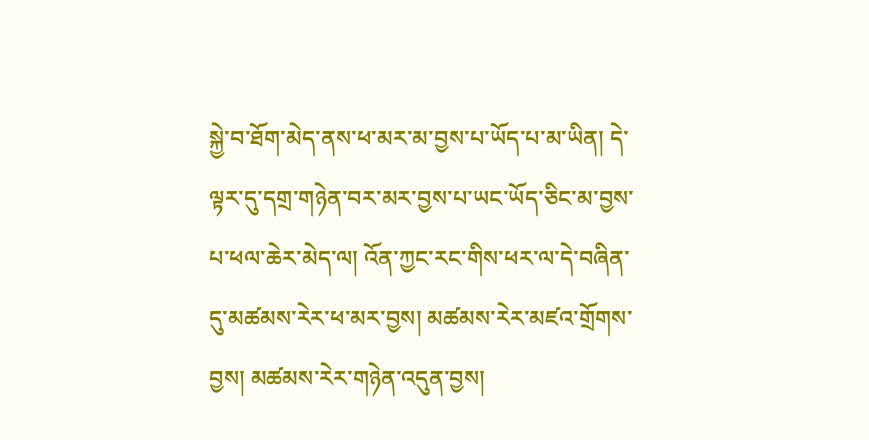སྐྱེ་བ་ཐོག་མེད་ནས་ཕ་མར་མ་བྱས་པ་ཡོད་པ་མ་ཡིན། དེ་ལྟར་དུ་དགྲ་གཉེན་བར་མར་བྱས་པ་ཡང་ཡོད་ཅིང་མ་བྱས་པ་ཕལ་ཆེར་མེད་ལ། འོན་ཀྱང་རང་གིས་ཕར་ལ་དེ་བཞིན་དུ་མཚམས་རེར་ཕ་མར་བྱས། མཚམས་རེར་མཛའ་གྲོགས་བྱས། མཚམས་རེར་གཉེན་འདུན་བྱས།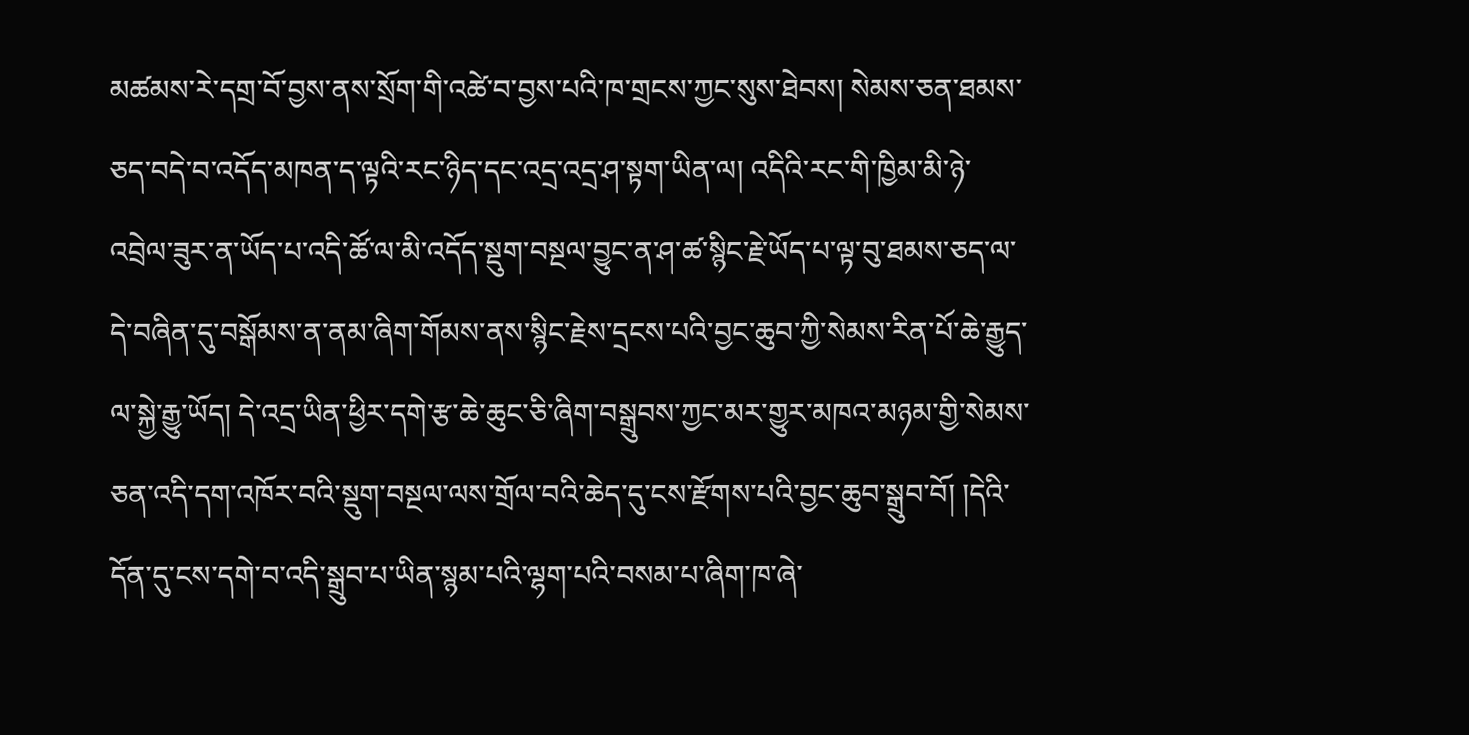མཚམས་རེ་དགྲ་བོ་བྱས་ནས་སྲོག་གི་འཚེ་བ་བྱས་པའི་ཁ་གྲངས་ཀྱང་སུས་ཐེབས། སེམས་ཅན་ཐམས་ཅད་བདེ་བ་འདོད་མཁན་ད་ལྟའི་རང་ཉིད་དང་འདྲ་འདྲ་ཤ་སྟག་ཡིན་ལ། འདིའི་རང་གི་ཁྱིམ་མི་ཉེ་འབྲེལ་ཟུར་ན་ཡོད་པ་འདི་ཚོ་ལ་མི་འདོད་སྡུག་བསྔལ་བྱུང་ན་ཤ་ཚ་སྙིང་རྗེ་ཡོད་པ་ལྟ་བུ་ཐམས་ཅད་ལ་དེ་བཞིན་དུ་བསྒོམས་ན་ནམ་ཞིག་གོམས་ནས་སྙིང་རྗེས་དྲངས་པའི་བྱང་ཆུབ་ཀྱི་སེམས་རིན་པོ་ཆེ་རྒྱུད་ལ་སྐྱེ་རྒྱུ་ཡོད། དེ་འདྲ་ཡིན་ཕྱིར་དགེ་རྩ་ཆེ་ཆུང་ཅི་ཞིག་བསྒྲུབས་ཀྱང་མར་གྱུར་མཁའ་མཉམ་གྱི་སེམས་ཅན་འདི་དག་འཁོར་བའི་སྡུག་བསྔལ་ལས་གྲོལ་བའི་ཆེད་དུ་ངས་རྫོགས་པའི་བྱང་ཆུབ་སྒྲུབ་བོ། །དེའི་དོན་དུ་ངས་དགེ་བ་འདི་སྒྲུབ་པ་ཡིན་སྙམ་པའི་ལྷག་པའི་བསམ་པ་ཞིག་ཁ་ཞེ་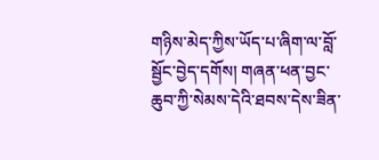གཉིས་མེད་ཀྱིས་ཡོད་པ་ཞིག་ལ་བློ་སྦྱོང་བྱེད་དགོས། གཞན་ཕན་བྱང་ཆུབ་ཀྱི་སེམས་དེའི་ཐབས་དེས་ཟིན་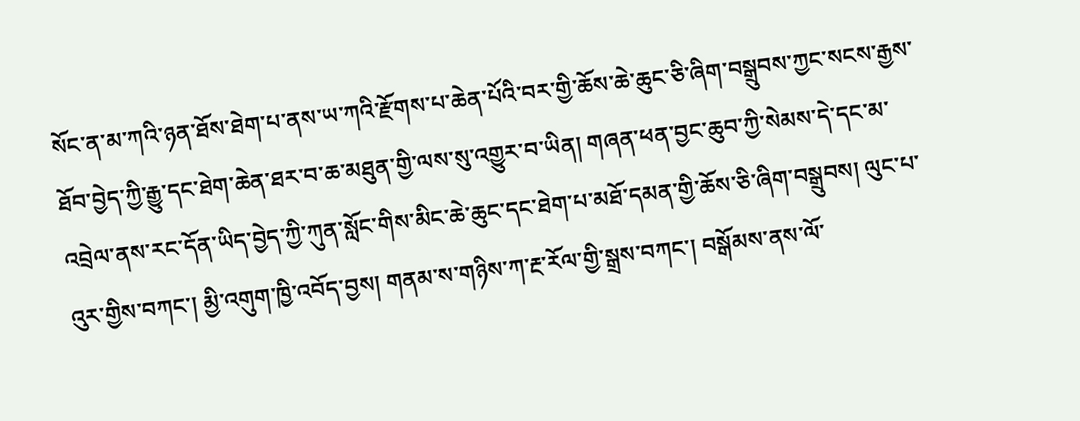སོང་ན་མ་ཀའི་ཉན་ཐོས་ཐེག་པ་ནས་ཡ་ཀའི་རྫོགས་པ་ཆེན་པོའི་བར་གྱི་ཆོས་ཆེ་ཆུང་ཅི་ཞིག་བསྒྲུབས་ཀྱང་སངས་རྒྱས་ཐོབ་བྱེད་ཀྱི་རྒྱུ་དང་ཐེག་ཆེན་ཐར་བ་ཆ་མཐུན་གྱི་ལས་སུ་འགྱུར་བ་ཡིན། གཞན་ཕན་བྱང་ཆུབ་ཀྱི་སེམས་དེ་དང་མ་འབྲེལ་ནས་རང་དོན་ཡིད་བྱེད་ཀྱི་ཀུན་སློང་གིས་མིང་ཆེ་ཆུང་དང་ཐེག་པ་མཐོ་དམན་གྱི་ཆོས་ཅི་ཞིག་བསྒྲུབས། ལུང་པ་འུར་གྱིས་བཀང་། མྱི་འགུག་ཁྱི་འབོད་བྱས། གནམ་ས་གཉིས་ཀ་རྔ་རོལ་གྱི་སྒྲས་བཀང་། བསྒོམས་ནས་ལོ་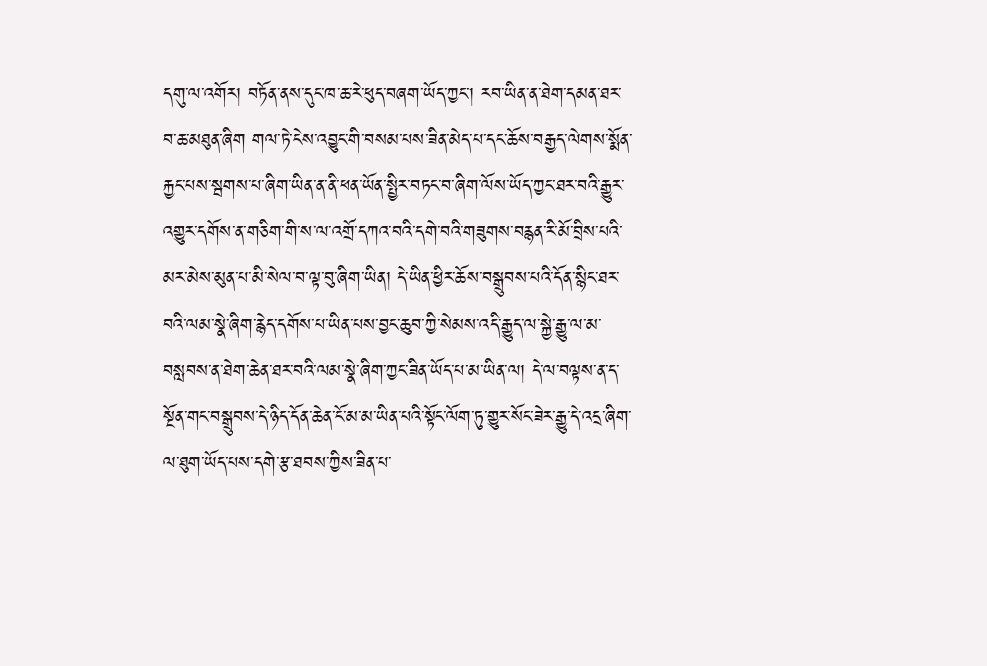དགུ་ལ་འགོར། བཏོན་ནས་དུང་ཁ་ཆ་རེ་ཕུད་བཞག་ཡོད་ཀྱང་། རབ་ཡིན་ན་ཐེག་དམན་ཐར་བ་ཆ་མཐུན་ཞིག གལ་ཏེ་ངེས་འབྱུང་གི་བསམ་པས་ཟིན་མེད་པ་དང་ཆོས་བརྒྱད་ལེགས་སྨོན་རྐྱང་པས་སྦགས་པ་ཞིག་ཡིན་ན་ནི་ཕན་ཡོན་སྤྱིར་བཏང་བ་ཞིག་ལོས་ཡོད་ཀྱང་ཐར་བའི་རྒྱུར་འགྱུར་དགོས་ན་གཅིག་གི་ས་ལ་འགྲོ་དཀའ་བའི་དགེ་བའི་གཟུགས་བརྙན་རི་མོ་བྲིས་པའི་མར་མེས་མུན་པ་མི་སེལ་བ་ལྟ་བུ་ཞིག་ཡིན། དེ་ཡིན་ཕྱིར་ཆོས་བསྒྲུབས་པའི་དོན་སྙིང་ཐར་བའི་ལམ་སྣེ་ཞིག་རྙེད་དགོས་པ་ཡིན་པས་བྱང་ཆུབ་ཀྱི་སེམས་འདི་རྒྱུད་ལ་སྐྱེ་རྒྱུ་ལ་མ་བསླབས་ན་ཐེག་ཆེན་ཐར་བའི་ལམ་སྣེ་ཞིག་ཀྱང་ཟིན་ཡོད་པ་མ་ཡིན་ལ། དེ་ལ་བལྟས་ན་ད་སྔོན་གང་བསྒྲུབས་དེ་ཉིད་དོན་ཆེན་ངོ་མ་མ་ཡིན་པའི་སྟོང་ལོག་ཏུ་གྱུར་སོང་ཟེར་རྒྱུ་དེ་འདྲ་ཞིག་ལ་ཐུག་ཡོད་པས་དགེ་རྩ་ཐབས་ཀྱིས་ཟིན་པ་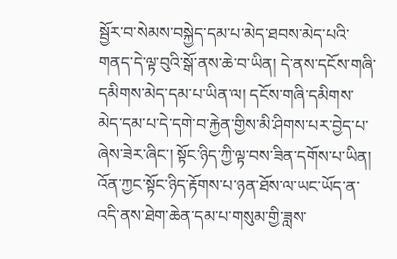སྦྱོར་བ་སེམས་བསྐྱེད་དམ་པ་མེད་ཐབས་མེད་པའི་གནད་དེ་ལྟ་བུའི་སྒོ་ནས་ཆེ་བ་ཡིན། དེ་ནས་དངོས་གཞི་དམིགས་མེད་དམ་པ་ཡིན་ལ། དངོས་གཞི་དམིགས་མེད་དམ་པ་དེ་དགེ་བ་རྐྱེན་གྱིས་མི་ཤིགས་པར་བྱེད་པ་ཞེས་ཟེར་ཞིང་། སྟོང་ཉིད་ཀྱི་ལྟ་བས་ཟིན་དགོས་པ་ཡིན། འོན་ཀྱང་སྟོང་ཉིད་རྟོགས་པ་ཉན་ཐོས་ལ་ཡང་ཡོད་ན་འདི་ནས་ཐེག་ཆེན་དམ་པ་གསུམ་གྱི་ཟླས་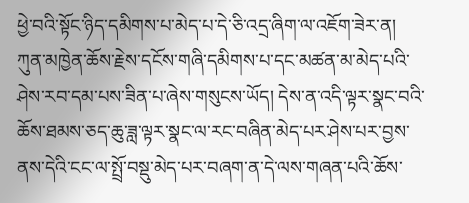ཕྱེ་བའི་སྟོང་ཉིད་དམིགས་པ་མེད་པ་དེ་ཅི་འདྲ་ཞིག་ལ་འཇོག་ཟེར་ན། ཀུན་མཁྱེན་ཆོས་རྗེས་དངོས་གཞི་དམིགས་པ་དང་མཚན་མ་མེད་པའི་ཤེས་རབ་དམ་པས་ཟིན་པ་ཞེས་གསུངས་ཡོད། དེས་ན་འདི་ལྟར་སྣང་བའི་ཆོས་ཐམས་ཅད་ཆུ་ཟླ་ལྟར་སྣང་ལ་རང་བཞིན་མེད་པར་ཤེས་པར་བྱས་ནས་དེའི་ངང་ལ་སྤྲོ་བསྡུ་མེད་པར་བཞག་ན་དེ་ལས་གཞན་པའི་ཆོས་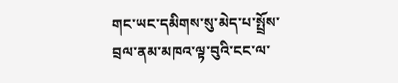གང་ཡང་དམིགས་སུ་མེད་པ་སྤྲོས་བྲལ་ནམ་མཁའ་ལྟ་བུའི་ངང་ལ་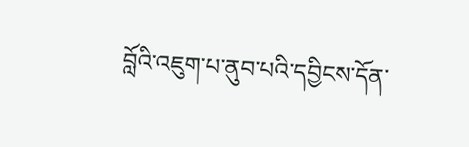བློའི་འཇུག་པ་ནུབ་པའི་དབྱིངས་དོན་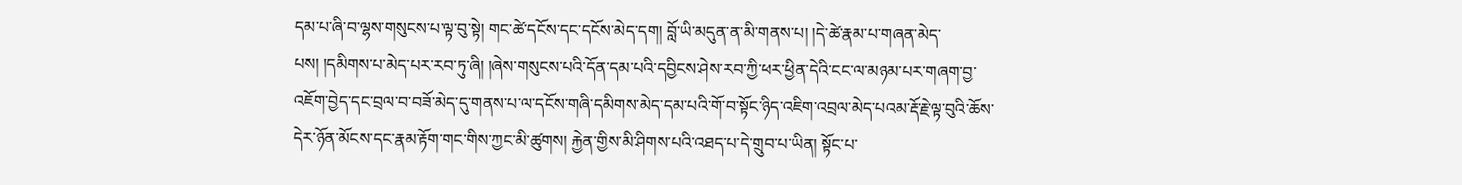དམ་པ་ཞི་བ་ལྷས་གསུངས་པ་ལྟ་བུ་སྟེ། གང་ཚེ་དངོས་དང་དངོས་མེད་དག། བློ་ཡི་མདུན་ན་མི་གནས་པ། །དེ་ཚེ་རྣམ་པ་གཞན་མེད་པས། །དམིགས་པ་མེད་པར་རབ་ཏུ་ཞི། །ཞེས་གསུངས་པའི་དོན་དམ་པའི་དབྱིངས་ཤེས་རབ་ཀྱི་ཕར་ཕྱིན་དེའི་ངང་ལ་མཉམ་པར་གཞག་བྱ་འཇོག་བྱེད་དང་བྲལ་བ་བཟོ་མེད་དུ་གནས་པ་ལ་དངོས་གཞི་དམིགས་མེད་དམ་པའི་གོ་བ་སྟོང་ཉིད་འཇིག་འབྲལ་མེད་པའམ་རྡོ་རྗེ་ལྟ་བུའི་ཆོས་དེར་ཉོན་མོངས་དང་རྣམ་རྟོག་གང་གིས་ཀྱང་མི་ཚུགས། རྐྱེན་གྱིས་མི་ཤིགས་པའི་འཐད་པ་དེ་གྲུབ་པ་ཡིན། སྟོང་པ་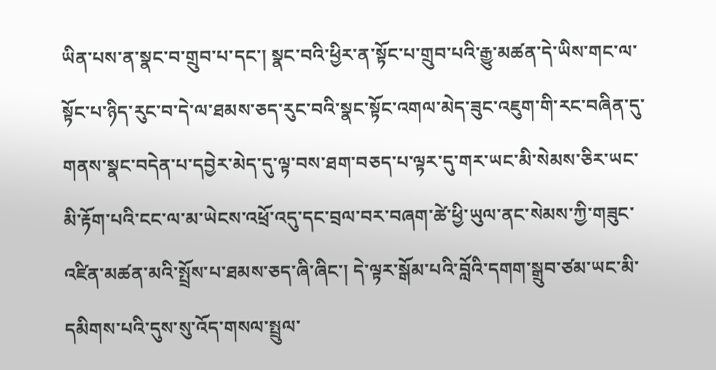ཡིན་པས་ན་སྣང་བ་གྲུབ་པ་དང་། སྣང་བའི་ཕྱིར་ན་སྟོང་པ་གྲུབ་པའི་རྒྱུ་མཚན་དེ་ཡིས་གང་ལ་སྟོང་པ་ཉིད་རུང་བ་དེ་ལ་ཐམས་ཅད་རུང་བའི་སྣང་སྟོང་འགལ་མེད་ཟུང་འཇུག་གི་རང་བཞིན་དུ་གནས་སྣང་བདེན་པ་དབྱེར་མེད་དུ་ལྟ་བས་ཐག་བཅད་པ་ལྟར་དུ་གར་ཡང་མི་སེམས་ཅིར་ཡང་མི་རྟོག་པའི་ངང་ལ་མ་ཡེངས་འཕྲོ་འདུ་དང་བྲལ་བར་བཞག་ཚེ་ཕྱི་ཡུལ་ནང་སེམས་ཀྱི་གཟུང་འཛིན་མཚན་མའི་སྤྲོས་པ་ཐམས་ཅད་ཞི་ཞིང་། དེ་ལྟར་སྒོམ་པའི་བློའི་དགག་སྒྲུབ་ཙམ་ཡང་མི་དམིགས་པའི་དུས་སུ་འོད་གསལ་སྤྲུལ་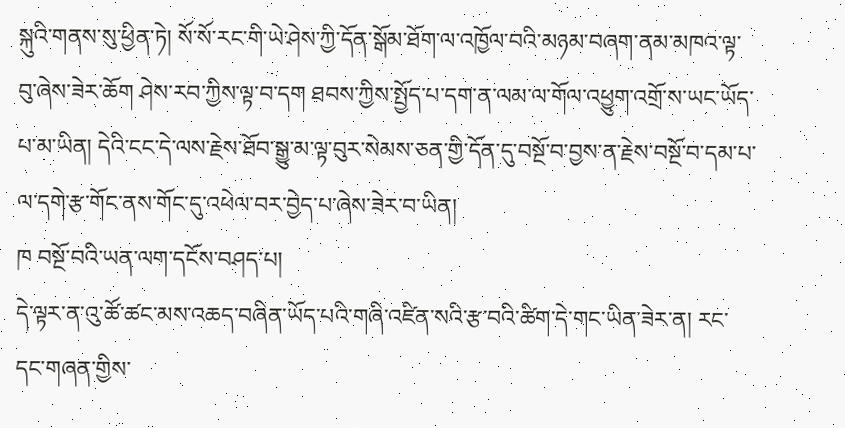སྐུའི་གནས་སུ་ཕྱིན་ཏེ། སོ་སོ་རང་གི་ཡེ་ཤེས་ཀྱི་དོན་སྒོམ་ཐོག་ལ་འཁྱོལ་བའི་མཉམ་བཞག་ནམ་མཁའ་ལྟ་བུ་ཞེས་ཟེར་ཆོག ཤེས་རབ་ཀྱིས་ལྟ་བ་དག ཐབས་ཀྱིས་སྤྱོད་པ་དག་ན་ལམ་ལ་གོལ་འཕྱུག་འགྲོ་ས་ཡང་ཡོད་པ་མ་ཡིན། དེའི་ངང་དེ་ལས་རྗེས་ཐོབ་སྒྱུ་མ་ལྟ་བུར་སེམས་ཅན་གྱི་དོན་དུ་བསྔོ་བ་བྱས་ན་རྗེས་བསྔོ་བ་དམ་པ་ལ་དགེ་རྩ་གོང་ནས་གོང་དུ་འཕེལ་བར་བྱེད་པ་ཞེས་ཟེར་བ་ཡིན།
ཁ བསྔོ་བའི་ཡན་ལག་དངོས་བཤད་པ།
དེ་ལྟར་ན་འུ་ཚོ་ཚང་མས་འཆད་བཞིན་ཡོད་པའི་གཞི་འཛིན་སའི་རྩ་བའི་ཚིག་དེ་གང་ཡིན་ཟེར་ན། རང་དང་གཞན་གྱིས་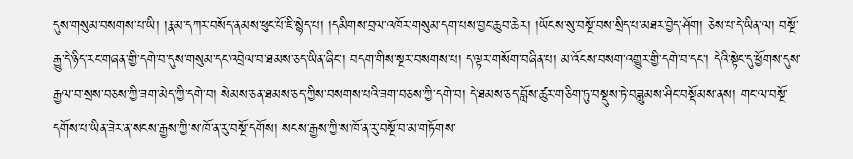དུས་གསུམ་བསགས་པ་ཡི། །རྣམ་དཀར་བསོད་ནམས་ཕུང་པོ་ཇི་སྙེད་པ། །དམིགས་བྲལ་འཁོར་གསུམ་དག་པས་བྱང་ཆུབ་ཆེར། །ཡོངས་སུ་བསྔོ་བས་སྲིད་པ་མཐར་བྱེད་ཤོག། ཅེས་པ་དེ་ཡིན་ལ། བསྔོ་རྒྱུ་དེ་ཉིད་རང་གཞན་གྱི་དགེ་བ་དུས་གསུམ་དང་འབྲེལ་བ་ཐམས་ཅད་ཡིན་ཞིང་། བདག་གིས་སྔར་བསགས་པ། ད་ལྟར་གསོག་བཞིན་པ། མ་འོངས་བསག་འགྱུར་གྱི་དགེ་བ་དང་། དེའི་སྟེང་དུ་ཕྱོགས་དུས་རྒྱལ་བ་སྲས་བཅས་ཀྱི་ཟག་མེད་ཀྱི་དགེ་བ། སེམས་ཅན་ཐམས་ཅད་ཀྱིས་བསགས་པའི་ཟག་བཅས་ཀྱི་དགེ་བ། དེ་ཐམས་ཅད་བློས་ཚུར་གཅིག་ཏུ་བསྡུས་ཏེ་བཟླུམས་ཤིང་བསྡོམས་ནས། གང་ལ་བསྔོ་དགོས་པ་ཡིན་ཟེར་ན་སངས་རྒྱས་ཀྱི་ས་ཁོ་ན་རུ་བསྔོ་དགོས། སངས་རྒྱས་ཀྱི་ས་ཁོ་ན་རུ་བསྔོ་བ་མ་གཏོགས་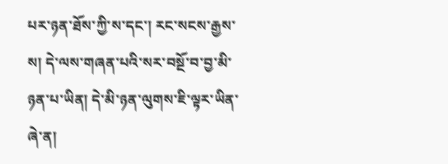པར་ཉན་ཐོས་ཀྱི་ས་དང་། རང་སངས་རྒྱས་ས། དེ་ལས་གཞན་པའི་སར་བསྔོ་བ་བྱ་མི་ཉན་པ་ཡིན། དེ་མི་ཉན་ལུགས་ཇི་ལྟར་ཡིན་ཞེ་ན།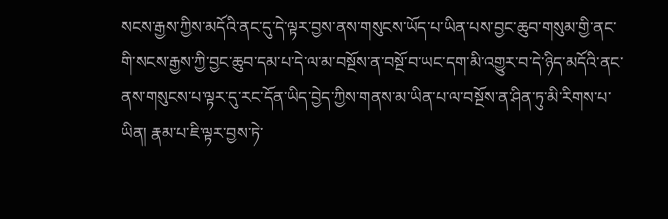སངས་རྒྱས་ཀྱིས་མདོའི་ནང་དུ་དེ་ལྟར་བྱས་ནས་གསུངས་ཡོད་པ་ཡིན་པས་བྱང་ཆུབ་གསུམ་གྱི་ནང་གི་སངས་རྒྱས་ཀྱི་བྱང་ཆུབ་དམ་པ་དེ་ལ་མ་བསྔོས་ན་བསྔོ་བ་ཡང་དག་མི་འགྱུར་བ་དེ་ཉིད་མདོའི་ནང་ནས་གསུངས་པ་ལྟར་དུ་རང་དོན་ཡིད་བྱེད་ཀྱིས་གནས་མ་ཡིན་པ་ལ་བསྔོས་ན་ཤིན་ཏུ་མི་རིགས་པ་ཡིན། རྣམ་པ་ཇི་ལྟར་བྱས་ཏེ་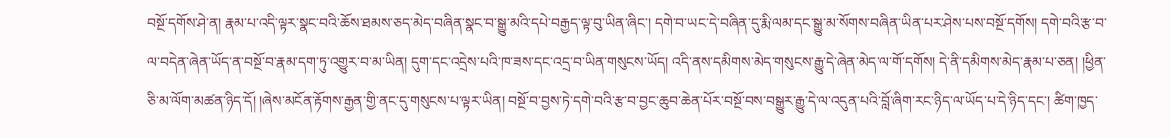བསྔོ་དགོས་ཤེ་ན། རྣམ་པ་འདི་ལྟར་སྣང་བའི་ཆོས་ཐམས་ཅད་མེད་བཞིན་སྣང་བ་སྒྱུ་མའི་དཔེ་བརྒྱད་ལྟ་བུ་ཡིན་ཞིང་། དགེ་བ་ཡང་དེ་བཞིན་དུ་རྨི་ལམ་དང་སྒྱུ་མ་སོགས་བཞིན་ཡིན་པར་ཤེས་པས་བསྔོ་དགོས། དགེ་བའི་རྩ་བ་ལ་བདེན་ཞེན་ཡོད་ན་བསྔོ་བ་རྣམ་དག་ཏུ་འགྱུར་བ་མ་ཡིན། དུག་དང་འདྲེས་པའི་ཁ་ཟས་དང་འདྲ་བ་ཡིན་གསུངས་ཡོད། འདི་ནས་དམིགས་མེད་གསུངས་རྒྱུ་དེ་ཞེན་མེད་ལ་གོ་དགོས། དེ་ནི་དམིགས་མེད་རྣམ་པ་ཅན། །ཕྱིན་ཅི་མ་ལོག་མཚན་ཉིད་དོ། །ཞེས་མངོན་རྟོགས་རྒྱན་གྱི་ནང་དུ་གསུངས་པ་ལྟར་ཡིན། བསྔོ་བ་བྱས་ཏེ་དགེ་བའི་རྩ་བ་བྱང་ཆུབ་ཆེན་པོར་བསྔོ་བས་བསྒྱུར་རྒྱུ་དེ་ལ་འདུན་པའི་བློ་ཞིག་རང་ཉིད་ལ་ཡོད་པ་དེ་ཉིད་དང་། ཚིག་ཁྱད་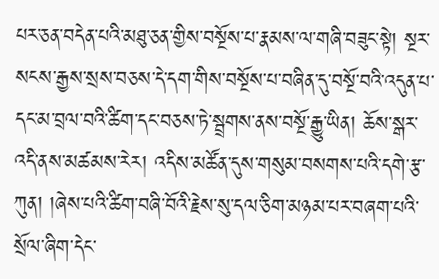པར་ཅན་བདེན་པའི་མཐུ་ཅན་གྱིས་བསྔོས་པ་རྣམས་ལ་གཞི་བཟུང་སྟེ། སྔར་སངས་རྒྱས་སྲས་བཅས་དེ་དག་གིས་བསྔོས་པ་བཞིན་དུ་བསྔོ་བའི་འདུན་པ་དང་མ་བྲལ་བའི་ཚིག་དང་བཅས་ཏེ་སྦྲགས་ནས་བསྔོ་རྒྱུ་ཡིན། ཆོས་སྒར་འདི་ནས་མཚམས་རེར། འདིས་མཚོན་དུས་གསུམ་བསགས་པའི་དགེ་རྩ་ཀུན། །ཞེས་པའི་ཚིག་བཞི་བོའི་རྗེས་སུ་དལ་ཅིག་མཉམ་པར་བཞག་པའི་སྲོལ་ཞིག་དེང་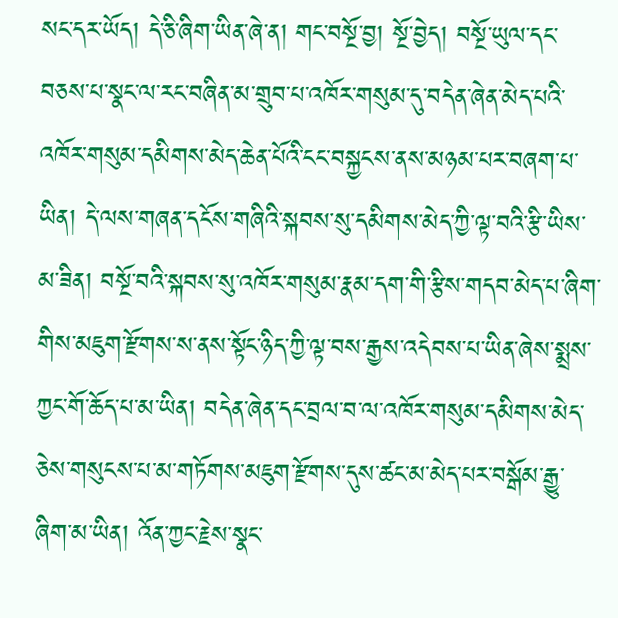སང་དར་ཡོད། དེ་ཅི་ཞིག་ཡིན་ཞེ་ན། གང་བསྔོ་བྱ། སྔོ་བྱེད། བསྔོ་ཡུལ་དང་བཅས་པ་སྣང་ལ་རང་བཞིན་མ་གྲུབ་པ་འཁོར་གསུམ་དུ་བདེན་ཞེན་མེད་པའི་འཁོར་གསུམ་དམིགས་མེད་ཆེན་པོའི་ངང་བསྐྱངས་ནས་མཉམ་པར་བཞག་པ་ཡིན། དེ་ལས་གཞན་དངོས་གཞིའི་སྐབས་སུ་དམིགས་མེད་ཀྱི་ལྟ་བའི་རྩི་ཡིས་མ་ཟིན། བསྔོ་བའི་སྐབས་སུ་འཁོར་གསུམ་རྣམ་དག་གི་རྩིས་གདབ་མེད་པ་ཞིག་གིས་མཇུག་རྫོགས་ས་ནས་སྟོང་ཉིད་ཀྱི་ལྟ་བས་རྒྱས་འདེབས་པ་ཡིན་ཞེས་སྨྲས་ཀྱང་གོ་ཆོད་པ་མ་ཡིན། བདེན་ཞེན་དང་བྲལ་བ་ལ་འཁོར་གསུམ་དམིགས་མེད་ཅེས་གསུངས་པ་མ་གཏོགས་མཇུག་རྫོགས་དུས་ཚང་མ་མེད་པར་བསྒོམ་རྒྱུ་ཞིག་མ་ཡིན། འོན་ཀྱང་རྗེས་སྣང་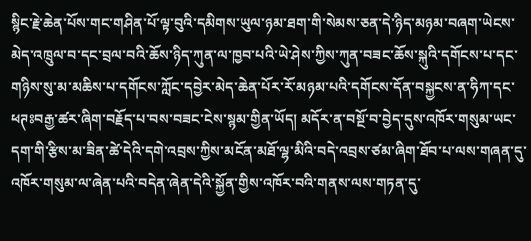སྙིང་རྗེ་ཆེན་པོས་གང་གཤིན་པོ་ལྟ་བུའི་དམིགས་ཡུལ་ཉམ་ཐག་གི་སེམས་ཅན་དེ་ཉིད་མཉམ་བཞག་ཡེངས་མེད་འཁྲུལ་བ་དང་བྲལ་བའི་ཆོས་ཉིད་ཀུན་ལ་ཁྱབ་པའི་ཡེ་ཤེས་ཀྱིས་ཀུན་བཟང་ཆོས་སྐུའི་དགོངས་པ་དང་གཉིས་སུ་མ་མཆིས་པ་དགོངས་ཀློང་དབྱེར་མེད་ཆེན་པོར་རོ་མཉམ་པའི་དགོངས་དོན་བསྐྱངས་ན་ཧིཀ་དང་ཕཊཿབརྒྱ་ཚར་ཞིག་བརྗོད་པ་བས་བཟང་ངེས་སྙམ་གྱིན་ཡོད། མདོར་ན་བསྔོ་བ་བྱེད་དུས་འཁོར་གསུམ་ཡང་དག་གི་རྩིས་མ་ཟིན་ཚེ་དེའི་དགེ་འབྲས་ཀྱིས་མངོན་མཐོ་ལྷ་མིའི་བདེ་འབྲས་ཙམ་ཞིག་ཐོབ་པ་ལས་གཞན་དུ་འཁོར་གསུམ་ལ་ཞེན་པའི་བདེན་ཞེན་དེའི་སྐྱོན་གྱིས་འཁོར་བའི་གནས་ལས་གཏན་དུ་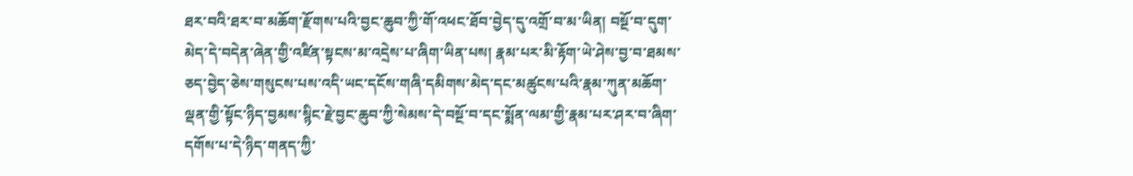ཐར་བའི་ཐར་བ་མཆོག་རྫོགས་པའི་བྱང་ཆུབ་ཀྱི་གོ་འཕང་ཐོབ་བྱེད་དུ་འགྲོ་བ་མ་ཡིན། བསྔོ་བ་དུག་མེད་དེ་བདེན་ཞེན་གྱི་འཛིན་སྟངས་མ་འདྲེས་པ་ཞིག་ཡིན་པས། རྣམ་པར་མི་རྟོག་ཡེ་ཤེས་བྱ་བ་ཐམས་ཅད་བྱེད་ཅེས་གསུངས་པས་འདི་ཡང་དངོས་གཞི་དམིགས་མེད་དང་མཚུངས་པའི་རྣམ་ཀུན་མཆོག་ལྡན་གྱི་སྟོང་ཉིད་བྱམས་སྙིང་རྗེ་བྱང་ཆུབ་ཀྱི་སེམས་དེ་བསྔོ་བ་དང་སྨོན་ལམ་གྱི་རྣམ་པར་ཤར་བ་ཞིག་དགོས་པ་དེ་ཉིད་གནད་ཀྱི་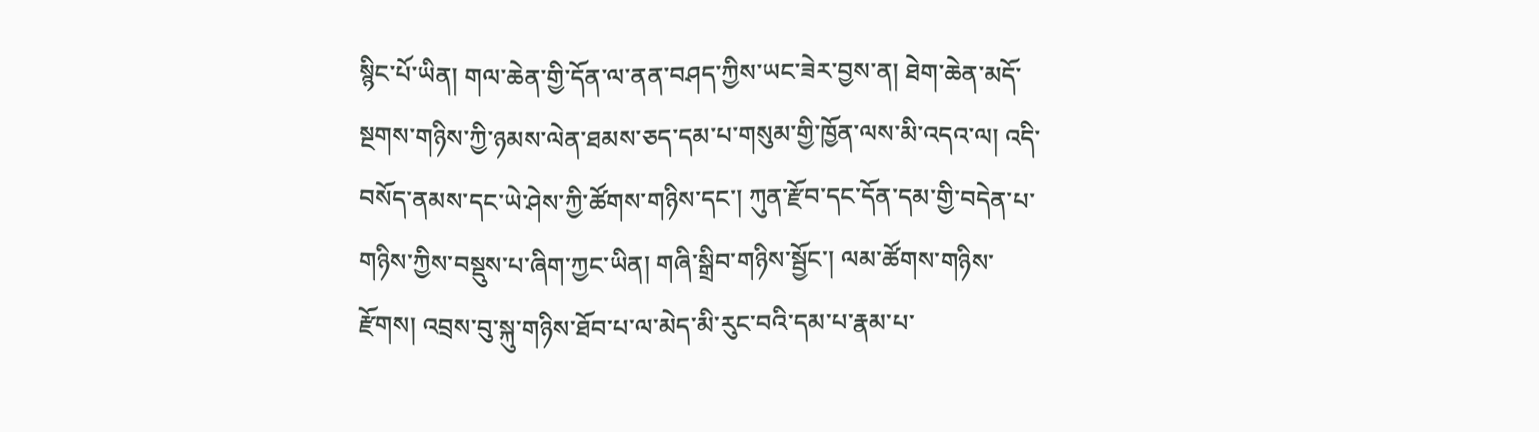སྙིང་པོ་ཡིན། གལ་ཆེན་གྱི་དོན་ལ་ནན་བཤད་ཀྱིས་ཡང་ཟེར་བྱས་ན། ཐེག་ཆེན་མདོ་སྔགས་གཉིས་ཀྱི་ཉམས་ལེན་ཐམས་ཅད་དམ་པ་གསུམ་གྱི་ཁྱོན་ལས་མི་འདའ་ལ། འདི་བསོད་ནམས་དང་ཡེ་ཤེས་ཀྱི་ཚོགས་གཉིས་དང་། ཀུན་རྫོབ་དང་དོན་དམ་གྱི་བདེན་པ་གཉིས་ཀྱིས་བསྡུས་པ་ཞིག་ཀྱང་ཡིན། གཞི་སྒྲིབ་གཉིས་སྦྱོང་། ལམ་ཚོགས་གཉིས་རྫོགས། འབྲས་བུ་སྐུ་གཉིས་ཐོབ་པ་ལ་མེད་མི་རུང་བའི་དམ་པ་རྣམ་པ་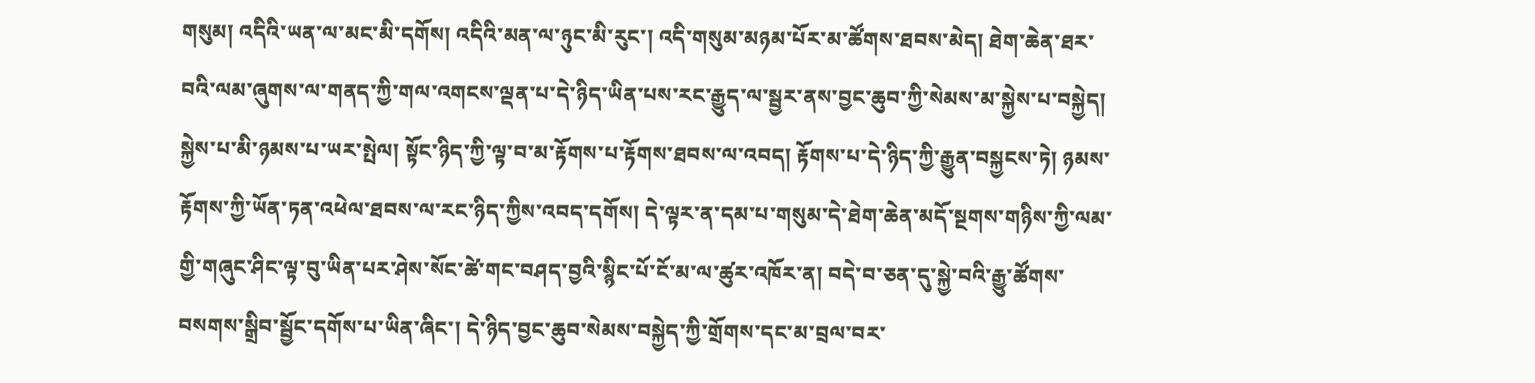གསུམ། འདིའི་ཡན་ལ་མང་མི་དགོས། འདིའི་མན་ལ་ཉུང་མི་རུང་། འདི་གསུམ་མཉམ་པོར་མ་ཚོགས་ཐབས་མེད། ཐེག་ཆེན་ཐར་བའི་ལམ་ཞུགས་ལ་གནད་ཀྱི་གལ་འགངས་ལྡན་པ་དེ་ཉིད་ཡིན་པས་རང་རྒྱུད་ལ་སྦྱར་ནས་བྱང་ཆུབ་ཀྱི་སེམས་མ་སྐྱེས་པ་བསྐྱེད། སྐྱེས་པ་མི་ཉམས་པ་ཡར་སྤེལ། སྟོང་ཉིད་ཀྱི་ལྟ་བ་མ་རྟོགས་པ་རྟོགས་ཐབས་ལ་འབད། རྟོགས་པ་དེ་ཉིད་ཀྱི་རྒྱུན་བསྐྱངས་ཏེ། ཉམས་རྟོགས་ཀྱི་ཡོན་ཏན་འཕེལ་ཐབས་ལ་རང་ཉིད་ཀྱིས་འབད་དགོས། དེ་ལྟར་ན་དམ་པ་གསུམ་དེ་ཐེག་ཆེན་མདོ་སྔགས་གཉིས་ཀྱི་ལམ་གྱི་གཞུང་ཤིང་ལྟ་བུ་ཡིན་པར་ཤེས་སོང་ཚེ་གང་བཤད་བྱའི་སྙིང་པོ་ངོ་མ་ལ་ཚུར་འཁོར་ན། བདེ་བ་ཅན་དུ་སྐྱེ་བའི་རྒྱུ་ཚོགས་བསགས་སྒྲིབ་སྦྱོང་དགོས་པ་ཡིན་ཞིང་། དེ་ཉིད་བྱང་ཆུབ་སེམས་བསྐྱེད་ཀྱི་གྲོགས་དང་མ་བྲལ་བར་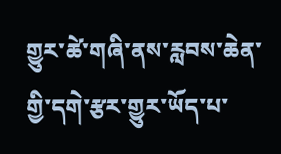གྱུར་ཚེ་གཞི་ནས་རླབས་ཆེན་གྱི་དགེ་རྩར་གྱུར་ཡོད་པ་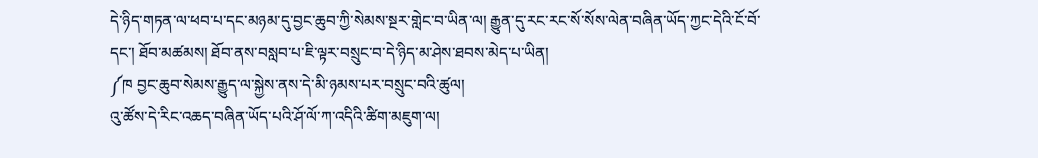དེ་ཉིད་གཏན་ལ་ཕབ་པ་དང་མཉམ་དུ་བྱང་ཆུབ་ཀྱི་སེམས་སྔར་གླེང་བ་ཡིན་ལ། རྒྱུན་དུ་རང་རང་སོ་སོས་ལེན་བཞིན་ཡོད་ཀྱང་དེའི་ངོ་བོ་དང་། ཐོབ་མཚམས། ཐོབ་ནས་བསླབ་པ་ཇི་ལྟར་བསྲུང་བ་དེ་ཉིད་མ་ཤེས་ཐབས་མེད་པ་ཡིན།
༼ཁ བྱང་ཆུབ་སེམས་རྒྱུད་ལ་སྐྱེས་ནས་དེ་མི་ཉམས་པར་བསྲུང་བའི་ཚུལ།
འུ་ཚོས་དེ་རིང་འཆད་བཞིན་ཡོད་པའི་ཤོ་ལོ་ཀ་འདིའི་ཚིག་མཇུག་ལ།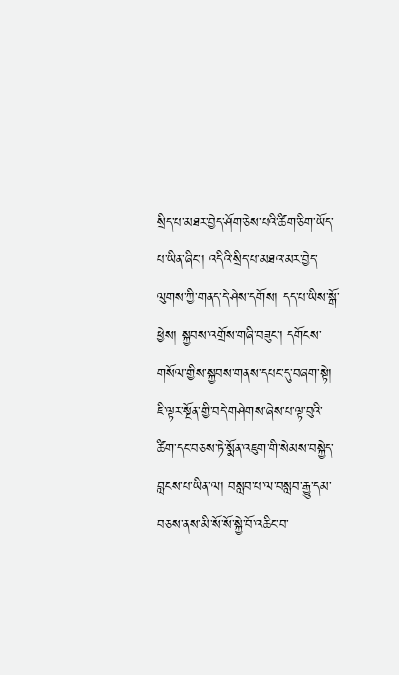སྲིད་པ་མཐར་བྱེད་ཤོག་ཅེས་པའི་ཚིག་ཅིག་ཡོད་པ་ཡིན་ཞིང་། འདིའི་སྲིད་པ་མཐའ་མར་བྱེད་ལུགས་ཀྱི་གནད་དེ་ཤེས་དགོས། དད་པ་ཡིས་སྒོ་ཕྱེས། སྐྱབས་འགྲོས་གཞི་བཟུང་། དགོངས་གསོལ་གྱིས་སྐྱབས་གནས་དཔང་དུ་བཞག་སྟེ། ཇི་ལྟར་སྔོན་གྱི་བདེ་གཤེགས་ཞེས་པ་ལྟ་བུའི་ཚིག་དང་བཅས་ཏེ་སྨོན་འཇུག་གི་སེམས་བསྐྱེད་བླངས་པ་ཡིན་ལ། བསླབ་པ་ལ་བསླབ་རྒྱུ་དམ་བཅས་ནས་མི་སོ་སོ་སྐྱེ་བོ་འཆིང་བ་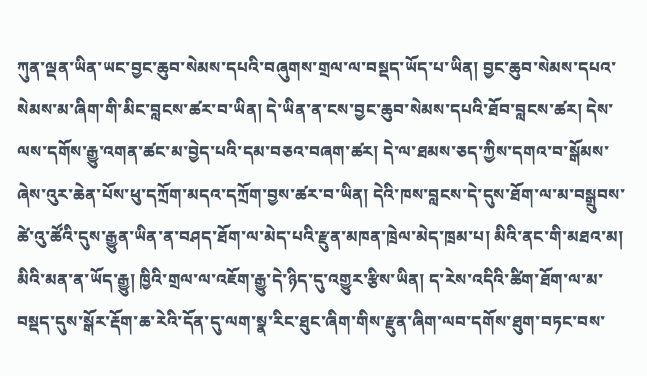ཀུན་ལྡན་ཡིན་ཡང་བྱང་ཆུབ་སེམས་དཔའི་བཞུགས་གྲལ་ལ་བསྡད་ཡོད་པ་ཡིན། བྱང་ཆུབ་སེམས་དཔའ་སེམས་མ་ཞིག་གི་མིང་བླངས་ཚར་བ་ཡིན། དེ་ཡིན་ན་ངས་བྱང་ཆུབ་སེམས་དཔའི་ཐོབ་བླངས་ཚར། དེས་ལས་དགོས་རྒྱུ་འགན་ཚང་མ་བྱེད་པའི་དམ་བཅའ་བཞག་ཚར། དེ་ལ་ཐམས་ཅད་ཀྱིས་དགའ་བ་སྒོམས་ཞེས་འུར་ཆེན་པོས་ཕུ་དཀྲོག་མདའ་དཀྲོག་བྱས་ཚར་བ་ཡིན། དེའི་ཁས་བླངས་དེ་དུས་ཐོག་ལ་མ་བསྒྲུབས་ཚེ་འུ་ཚོའི་དུས་རྒྱུན་ཡིན་ན་བཤད་ཐོག་ལ་མེད་པའི་རྫུན་མཁན་ཁྲེལ་མེད་ཁྲམ་པ། མིའི་ནང་གི་མཐའ་མ། མིའི་མན་ན་ཡོད་རྒྱུ། ཁྱིའི་གྲལ་ལ་འཇོག་རྒྱུ་དེ་ཉིད་དུ་འགྱུར་རྩིས་ཡིན། ད་རེས་འདིའི་ཚིག་ཐོག་ལ་མ་བསྡད་དུས་སྒོར་རྡོག་ཆ་རེའི་དོན་དུ་ལག་སྣ་རིང་ཐུང་ཞིག་གིས་རྫུན་ཞིག་ལབ་དགོས་ཐུག་བཏང་བས་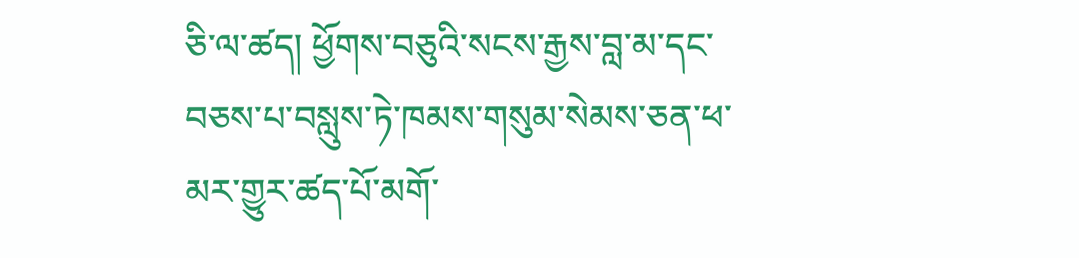ཅི་ལ་ཚད། ཕྱོགས་བཅུའི་སངས་རྒྱས་བླ་མ་དང་བཅས་པ་བསླུས་ཏེ་ཁམས་གསུམ་སེམས་ཅན་ཕ་མར་གྱུར་ཚད་པོ་མགོ་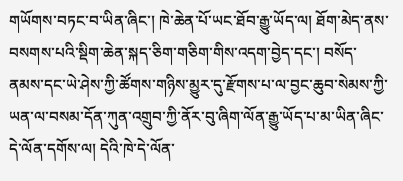གཡོགས་བཏང་བ་ཡིན་ཞིང་། ཁེ་ཆེན་པོ་ཡང་ཐོབ་རྒྱུ་ཡོད་ལ། ཐོག་མེད་ནས་བསགས་པའི་སྡིག་ཆེན་སྐད་ཅིག་གཅིག་གིས་འདག་བྱེད་དང་། བསོད་ནམས་དང་ཡེ་ཤེས་ཀྱི་ཚོགས་གཉིས་མྱུར་དུ་རྫོགས་པ་ལ་བྱང་ཆུབ་སེམས་ཀྱི་ཡན་ལ་བསམ་དོན་ཀུན་འགྲུབ་ཀྱི་ནོར་བུ་ཞིག་ལོན་རྒྱུ་ཡོད་པ་མ་ཡིན་ཞིང་དེ་ལོན་དགོས་ལ། དེའི་ཁེ་དེ་ལོན་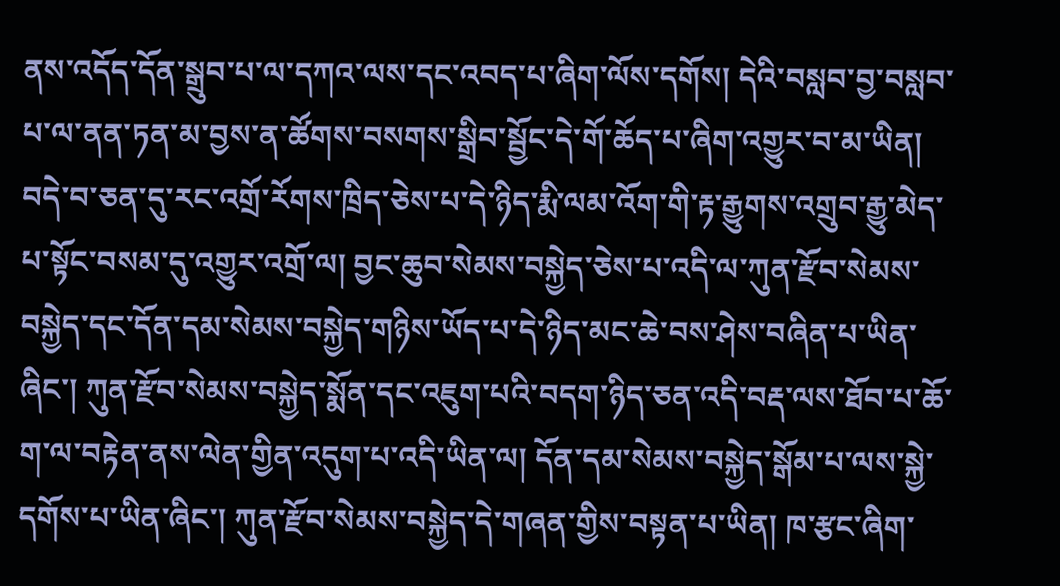ནས་འདོད་དོན་སྒྲུབ་པ་ལ་དཀའ་ལས་དང་འབད་པ་ཞིག་ལོས་དགོས། དེའི་བསླབ་བྱ་བསླབ་པ་ལ་ནན་ཏན་མ་བྱས་ན་ཚོགས་བསགས་སྒྲིབ་སྦྱོང་དེ་གོ་ཆོད་པ་ཞིག་འགྱུར་བ་མ་ཡིན། བདེ་བ་ཅན་དུ་རང་འགྲོ་རོགས་ཁྲིད་ཅེས་པ་དེ་ཉིད་རྨི་ལམ་འོག་གི་རྟ་རྒྱུགས་འགྲུབ་རྒྱུ་མེད་པ་སྟོང་བསམ་དུ་འགྱུར་འགྲོ་ལ། བྱང་ཆུབ་སེམས་བསྐྱེད་ཅེས་པ་འདི་ལ་ཀུན་རྫོབ་སེམས་བསྐྱེད་དང་དོན་དམ་སེམས་བསྐྱེད་གཉིས་ཡོད་པ་དེ་ཉིད་མང་ཆེ་བས་ཤེས་བཞིན་པ་ཡིན་ཞིང་། ཀུན་རྫོབ་སེམས་བསྐྱེད་སྨོན་དང་འཇུག་པའི་བདག་ཉིད་ཅན་འདི་བརྡ་ལས་ཐོབ་པ་ཆོ་ག་ལ་བརྟེན་ནས་ལེན་གྱིན་འདུག་པ་འདི་ཡིན་ལ། དོན་དམ་སེམས་བསྐྱེད་སྒོམ་པ་ལས་སྐྱེ་དགོས་པ་ཡིན་ཞིང་། ཀུན་རྫོབ་སེམས་བསྐྱེད་དེ་གཞན་གྱིས་བསྟན་པ་ཡིན། ཁ་རྩང་ཞིག་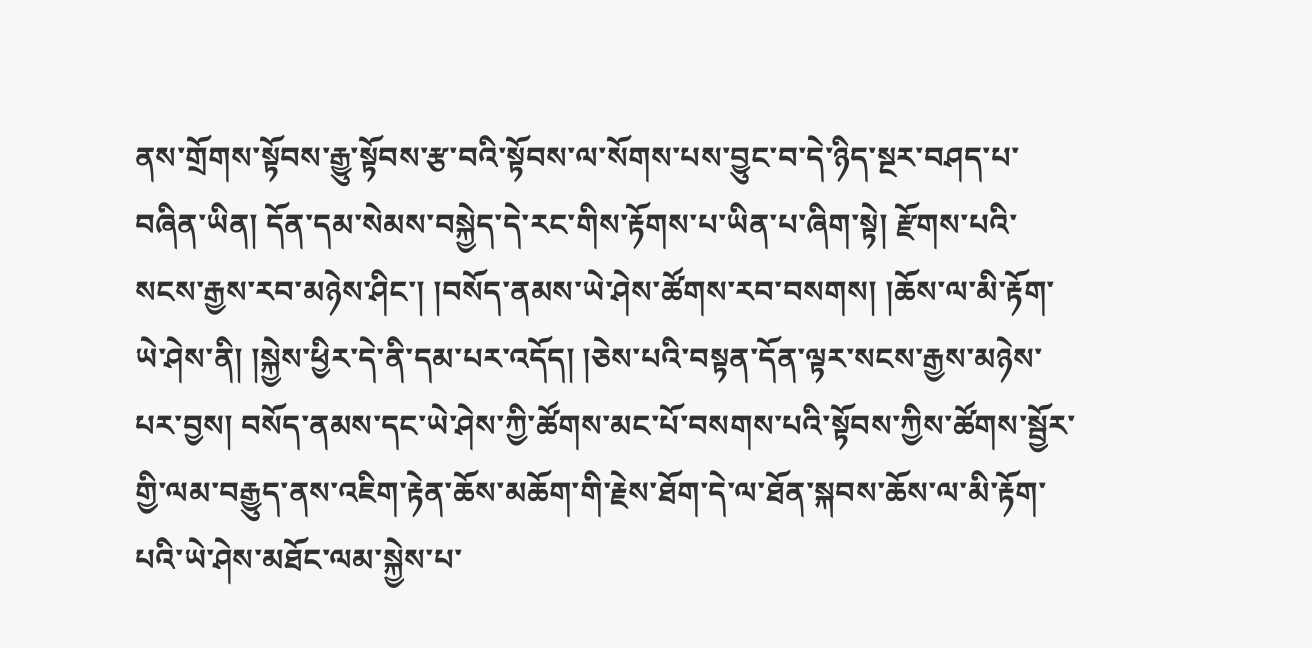ནས་གྲོགས་སྟོབས་རྒྱུ་སྟོབས་རྩ་བའི་སྟོབས་ལ་སོགས་པས་བྱུང་བ་དེ་ཉིད་སྔར་བཤད་པ་བཞིན་ཡིན། དོན་དམ་སེམས་བསྐྱེད་དེ་རང་གིས་རྟོགས་པ་ཡིན་པ་ཞིག་སྟེ། རྫོགས་པའི་སངས་རྒྱས་རབ་མཉེས་ཤིང་། །བསོད་ནམས་ཡེ་ཤེས་ཚོགས་རབ་བསགས། །ཆོས་ལ་མི་རྟོག་ཡེ་ཤེས་ནི། །སྐྱེས་ཕྱིར་དེ་ནི་དམ་པར་འདོད། །ཅེས་པའི་བསྟན་དོན་ལྟར་སངས་རྒྱས་མཉེས་པར་བྱས། བསོད་ནམས་དང་ཡེ་ཤེས་ཀྱི་ཚོགས་མང་པོ་བསགས་པའི་སྟོབས་ཀྱིས་ཚོགས་སྦྱོར་གྱི་ལམ་བརྒྱུད་ནས་འཇིག་རྟེན་ཆོས་མཆོག་གི་རྗེས་ཐོག་དེ་ལ་ཐོན་སྐབས་ཆོས་ལ་མི་རྟོག་པའི་ཡེ་ཤེས་མཐོང་ལམ་སྐྱེས་པ་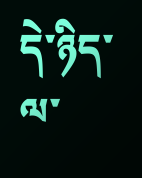དེ་ཉིད་ལ་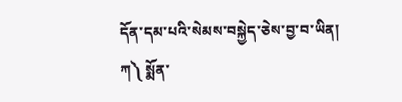དོན་དམ་པའི་སེམས་བསྐྱེད་ཅེས་བྱ་བ་ཡིན།
ཀ༽ སྨོན་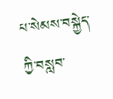པ་སེམས་བསྐྱེད་ཀྱི་བསླབ་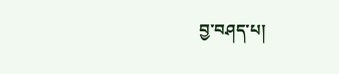བྱ་བཤད་པ།